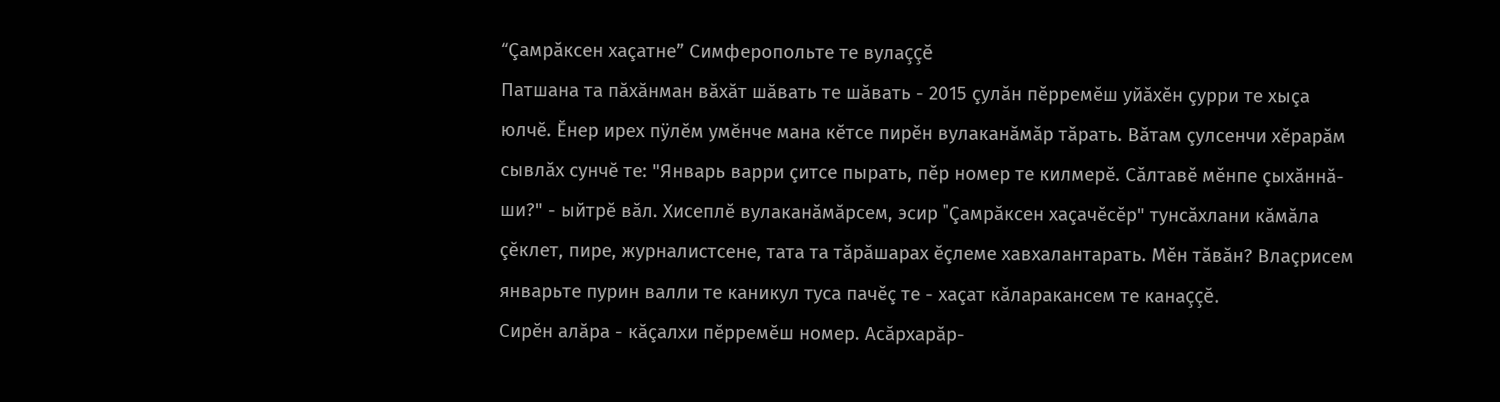“Çамрăксен хаçатне” Симферопольте те вулаççĕ
Патшана та пăхăнман вăхăт шăвать те шăвать - 2015 çулăн пĕрремĕш уйăхĕн çурри те хыçа юлчĕ. Ĕнер ирех пÿлĕм умĕнче мана кĕтсе пирĕн вулаканăмăр тăрать. Вăтам çулсенчи хĕрарăм сывлăх сунчĕ те: "Январь варри çитсе пырать, пĕр номер те килмерĕ. Сăлтавĕ мĕнпе çыхăннă-ши?" - ыйтрĕ вăл. Хисеплĕ вулаканăмăрсем, эсир "Çамрăксен хаçачĕсĕр" тунсăхлани кăмăла çĕклет, пире, журналистсене, тата та тăрăшарах ĕçлеме хавхалантарать. Мĕн тăвăн? Влаçрисем январьте пурин валли те каникул туса пачĕç те - хаçат кăларакансем те канаççĕ.
Сирĕн алăра - кăçалхи пĕрремĕш номер. Асăрхарăр-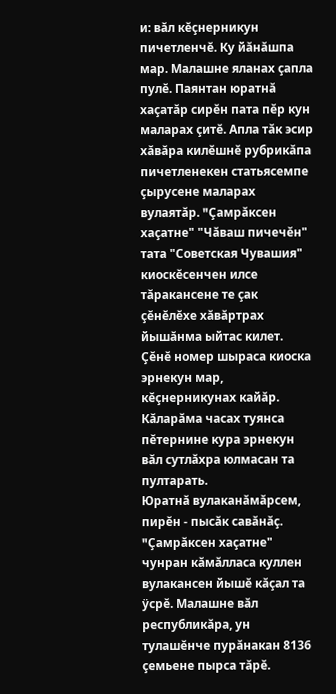и: вăл кĕçнерникун пичетленчĕ. Ку йăнăшпа мар. Малашне яланах çапла пулĕ. Паянтан юратнă хаçатăр сирĕн пата пĕр кун маларах çитĕ. Апла тăк эсир хăвăра килĕшнĕ рубрикăпа пичетленекен статьясемпе çырусене маларах вулаятăр. "Çамрăксен хаçатне" "Чăваш пичечĕн" тата "Советская Чувашия" киоскĕсенчен илсе тăракансене те çак çĕнĕлĕхе хăвăртрах йышăнма ыйтас килет. Çĕнĕ номер шыраса киоска эрнекун мар, кĕçнерникунах кайăр. Кăларăма часах туянса пĕтернине кура эрнекун вăл сутлăхра юлмасан та пултарать.
Юратнă вулаканăмăрсем, пирĕн - пысăк савăнăç. "Çамрăксен хаçатне" чунран кăмăлласа куллен вулакансен йышĕ кăçал та ÿсрĕ. Малашне вăл республикăра, ун тулашĕнче пурăнакан 8136 çемьене пырса тăрĕ.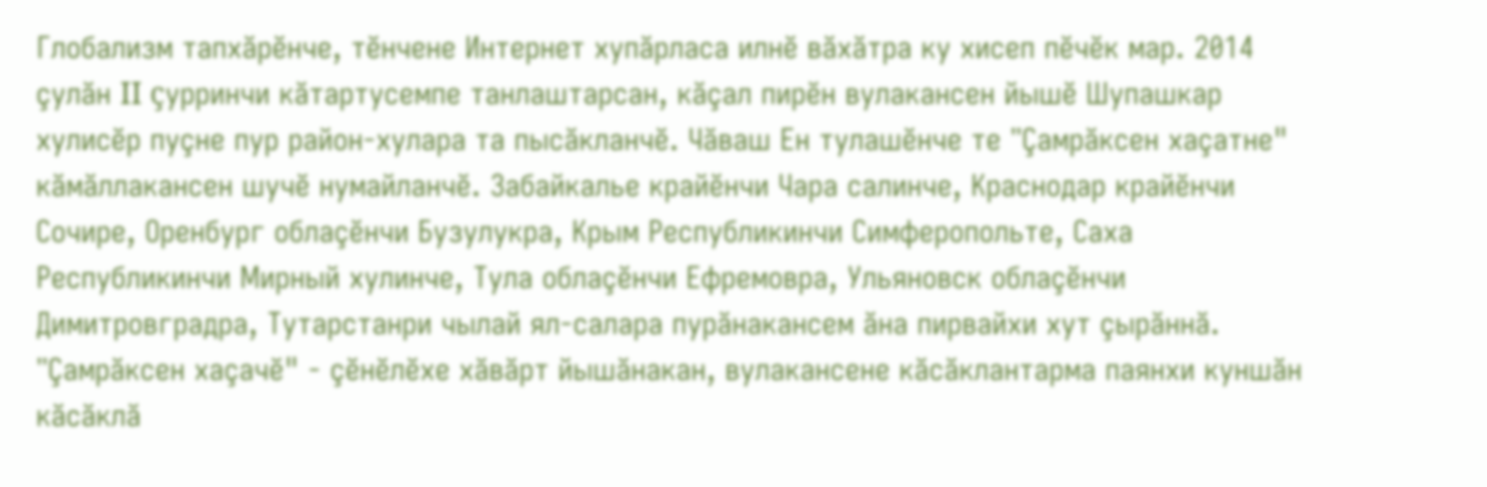Глобализм тапхăрĕнче, тĕнчене Интернет хупăрласа илнĕ вăхăтра ку хисеп пĕчĕк мар. 2014 çулăн II çурринчи кăтартусемпе танлаштарсан, кăçал пирĕн вулакансен йышĕ Шупашкар хулисĕр пуçне пур район-хулара та пысăкланчĕ. Чăваш Ен тулашĕнче те "Çамрăксен хаçатне" кăмăллакансен шучĕ нумайланчĕ. Забайкалье крайĕнчи Чара салинче, Краснодар крайĕнчи Сочире, Оренбург облаçĕнчи Бузулукра, Крым Республикинчи Симферопольте, Саха Республикинчи Мирный хулинче, Тула облаçĕнчи Ефремовра, Ульяновск облаçĕнчи Димитровградра, Тутарстанри чылай ял-салара пурăнакансем ăна пирвайхи хут çырăннă.
"Çамрăксен хаçачĕ" - çĕнĕлĕхе хăвăрт йышăнакан, вулакансене кăсăклантарма паянхи куншăн кăсăклă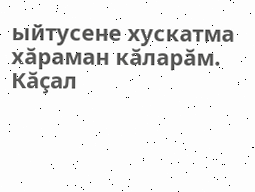ыйтусене хускатма хăраман кăларăм. Кăçал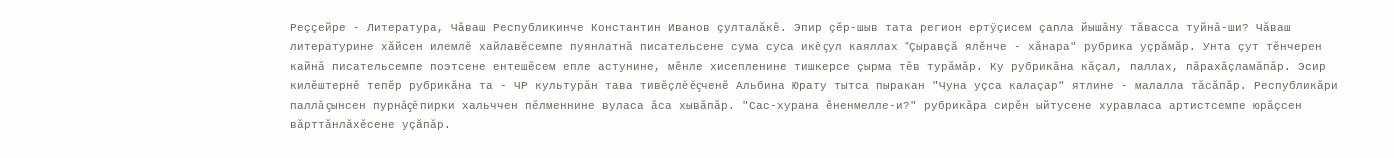Реççейре - Литература, Чăваш Республикинче Константин Иванов çулталăкĕ. Эпир çĕр-шыв тата регион ертÿçисем çапла йышăну тăвасса туйнă-ши? Чăваш литературине хăйсен илемлĕ хайлавĕсемпе пуянлатнă писательсене сума суса икĕ çул каяллах "Çыравçă ялĕнче - хăнара" рубрика уçрăмăр. Унта çут тĕнчерен кайнă писательсемпе поэтсене ентешĕсем епле астунине, мĕнле хисепленине тишкерсе çырма тĕв турăмăр. Ку рубрикăна кăçал, паллах, пăрахăçламăпăр. Эсир килĕштернĕ тепĕр рубрикăна та - ЧР культурăн тава тивĕçлĕ ĕçченĕ Альбина Юрату тытса пыракан "Чуна уçса калаçар" ятлине - малалла тăсăпăр. Республикăри паллă çынсен пурнăçĕ пирки хальччен пĕлменнине вуласа ăса хывăпăр. "Сас-хурана ĕненмелле-и?" рубрикăра сирĕн ыйтусене хуравласа артистсемпе юрăçсен вăрттăнлăхĕсене уçăпăр.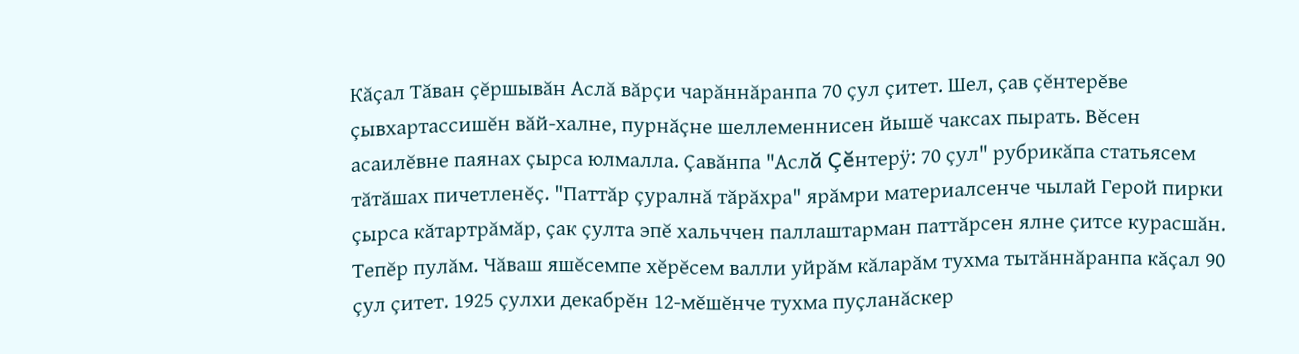Кăçал Тăван çĕршывăн Аслă вăрçи чарăннăранпа 70 çул çитет. Шел, çав çĕнтерĕве çывхартассишĕн вăй-халне, пурнăçне шеллеменнисен йышĕ чаксах пырать. Вĕсен асаилĕвне паянах çырса юлмалла. Çавăнпа "Аслă Çĕнтерÿ: 70 çул" рубрикăпа статьясем тăтăшах пичетленĕç. "Паттăр çуралнă тăрăхра" ярăмри материалсенче чылай Герой пирки çырса кăтартрăмăр, çак çулта эпĕ хальччен паллаштарман паттăрсен ялне çитсе курасшăн.
Тепĕр пулăм. Чăваш яшĕсемпе хĕрĕсем валли уйрăм кăларăм тухма тытăннăранпа кăçал 90 çул çитет. 1925 çулхи декабрĕн 12-мĕшĕнче тухма пуçланăскер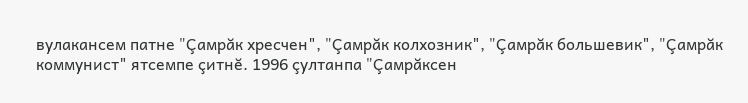вулакансем патне "Çамрăк хресчен", "Çамрăк колхозник", "Çамрăк большевик", "Çамрăк коммунист" ятсемпе çитнĕ. 1996 çултанпа "Çамрăксен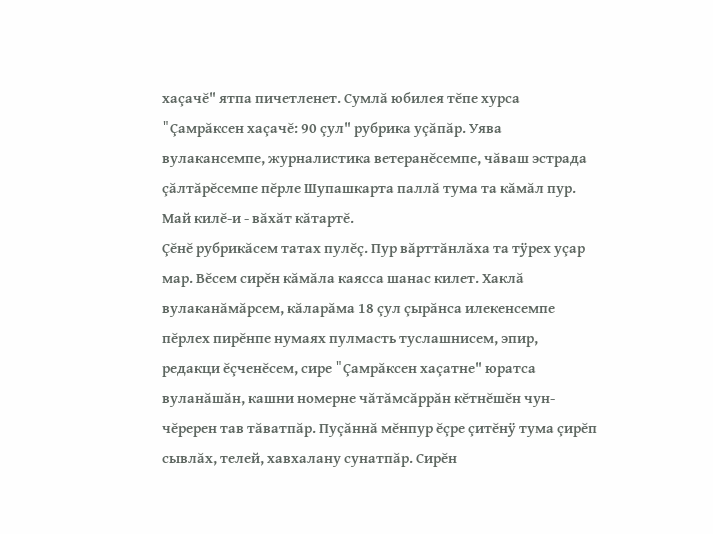хаçачĕ" ятпа пичетленет. Сумлă юбилея тĕпе хурса "Çамрăксен хаçачĕ: 90 çул" рубрика уçăпăр. Уява вулакансемпе, журналистика ветеранĕсемпе, чăваш эстрада çăлтăрĕсемпе пĕрле Шупашкарта паллă тума та кăмăл пур. Май килĕ-и - вăхăт кăтартĕ.
Çĕнĕ рубрикăсем татах пулĕç. Пур вăрттăнлăха та тÿрех уçар мар. Вĕсем сирĕн кăмăла каясса шанас килет. Хаклă вулаканăмăрсем, кăларăма 18 çул çырăнса илекенсемпе пĕрлех пирĕнпе нумаях пулмасть туслашнисем, эпир, редакци ĕçченĕсем, сире "Çамрăксен хаçатне" юратса вуланăшăн, кашни номерне чăтăмсăррăн кĕтнĕшĕн чун-чĕререн тав тăватпăр. Пуçăннă мĕнпур ĕçре çитĕнÿ тума çирĕп сывлăх, телей, хавхалану сунатпăр. Сирĕн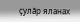çулăр яланах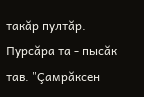такăр пултăр. Пурсăра та - пысăк тав. "Çамрăксен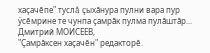хаçачĕпе" туслă çыхăнура пулни вара пур ÿсĕмрине те чунпа çамрăк пулма пулăштăр...
Дмитрий МОИСЕЕВ,
"Çамрăксен хаçачĕн" редакторĕ.